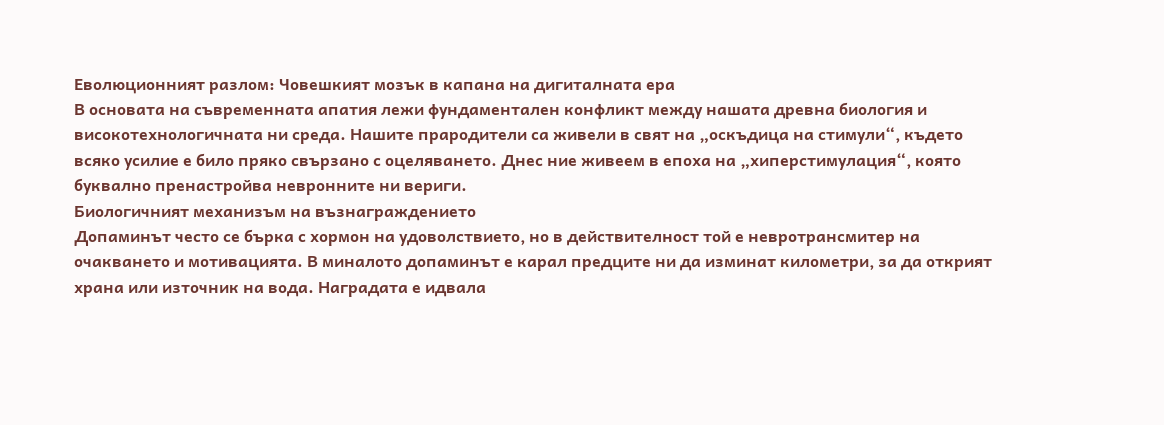Еволюционният разлом: Човешкият мозък в капана на дигиталната ера
В основата на съвременната апатия лежи фундаментален конфликт между нашата древна биология и високотехнологичната ни среда. Нашите прародители са живели в свят на „оскъдица на стимули“, където всяко усилие е било пряко свързано с оцеляването. Днес ние живеем в епоха на „хиперстимулация“, която буквално пренастройва невронните ни вериги.
Биологичният механизъм на възнаграждението
Допаминът често се бърка с хормон на удоволствието, но в действителност той е невротрансмитер на очакването и мотивацията. В миналото допаминът е карал предците ни да изминат километри, за да открият храна или източник на вода. Наградата е идвала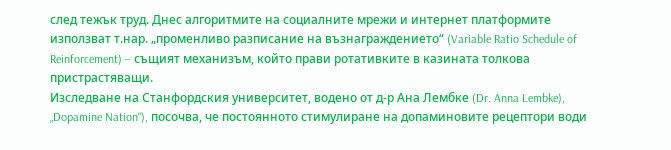след тежък труд. Днес алгоритмите на социалните мрежи и интернет платформите използват т.нар. „променливо разписание на възнаграждението“ (Variable Ratio Schedule of Reinforcement) – същият механизъм, който прави ротативките в казината толкова пристрастяващи.
Изследване на Станфордския университет, водено от д-р Ана Лембке (Dr. Anna Lembke), „Dopamine Nation“), посочва, че постоянното стимулиране на допаминовите рецептори води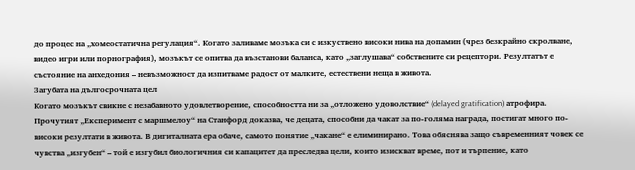до процес на „хомеостатична регулация“. Когато заливаме мозъка си с изкуствено високи нива на допамин (чрез безкрайно скролване, видео игри или порнография), мозъкът се опитва да възстанови баланса, като „заглушава“ собствените си рецептори. Резултатът е състояние на анхедония – невъзможност да изпитваме радост от малките, естествени неща в живота.
Загубата на дългосрочната цел
Когато мозъкът свикне с незабавното удовлетворение, способността ни за „отложено удоволствие“ (delayed gratification) атрофира. Прочутият „Експеримент с маршмелоу“ на Станфорд доказва, че децата, способни да чакат за по-голяма награда, постигат много по-високи резултати в живота. В дигиталната ера обаче, самото понятие „чакане“ е елиминирано. Това обяснява защо съвременният човек се чувства „изгубен“ – той е изгубил биологичния си капацитет да преследва цели, които изискват време, пот и търпение, като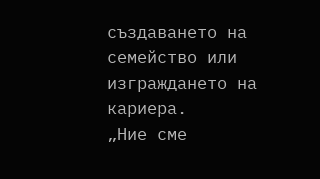създаването на семейство или изграждането на кариера.
„Ние сме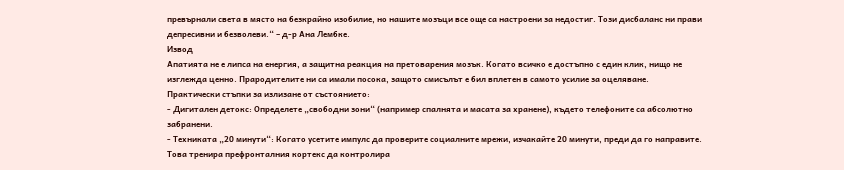превърнали света в място на безкрайно изобилие, но нашите мозъци все още са настроени за недостиг. Този дисбаланс ни прави депресивни и безволеви.“ – д-р Ана Лембке.
Извод
Апатията не е липса на енергия, а защитна реакция на претоварения мозък. Когато всичко е достъпно с един клик, нищо не изглежда ценно. Прародителите ни са имали посока, защото смисълът е бил вплетен в самото усилие за оцеляване.
Практически стъпки за излизане от състоянието:
- Дигитален детокс: Определете „свободни зони“ (например спалнята и масата за хранене), където телефоните са абсолютно забранени.
- Техниката „20 минути“: Когато усетите импулс да проверите социалните мрежи, изчакайте 20 минути, преди да го направите. Това тренира префронталния кортекс да контролира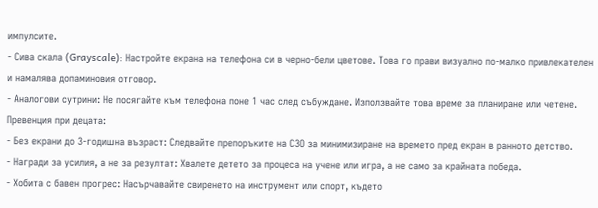импулсите.
- Сива скала (Grayscale): Настройте екрана на телефона си в черно-бели цветове. Това го прави визуално по-малко привлекателен и намалява допаминовия отговор.
- Аналогови сутрини: Не посягайте към телефона поне 1 час след събуждане. Използвайте това време за планиране или четене.
Превенция при децата:
- Без екрани до 3-годишна възраст: Следвайте препоръките на СЗО за минимизиране на времето пред екран в ранното детство.
- Награди за усилия, а не за резултат: Хвалете детето за процеса на учене или игра, а не само за крайната победа.
- Хобита с бавен прогрес: Насърчавайте свиренето на инструмент или спорт, където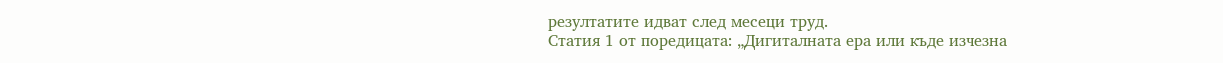резултатите идват след месеци труд.
Статия 1 от поредицата: „Дигиталната ера или къде изчезна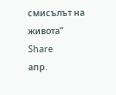смисълът на живота“
Share
апр.